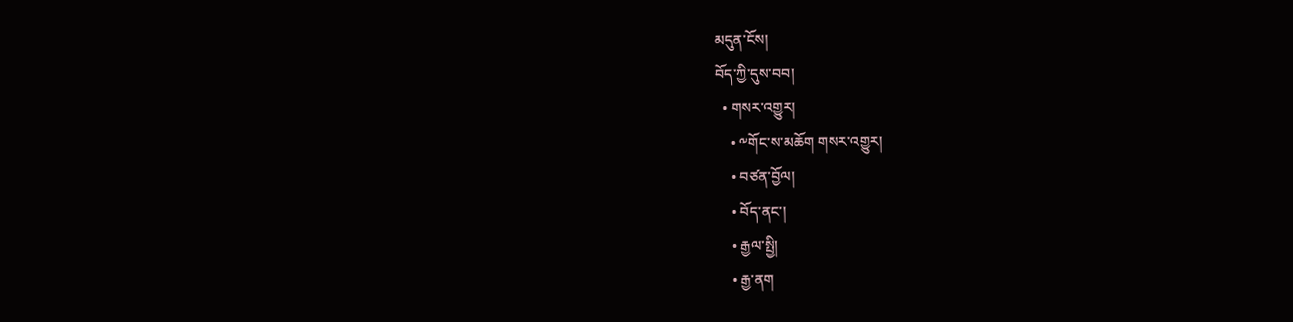མདུན་ངོས།
བོད་ཀྱི་དུས་བབ།
  • གསར་འགྱུར།
    • ༸གོང་ས་མཆོག གསར་འགྱུར།
    • བཙན་བྱོལ།
    • བོད་ནང་།
    • རྒྱལ་སྤྱི།
    • རྒྱ་ནག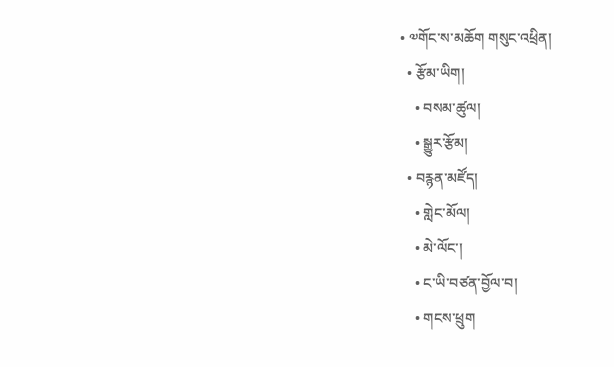• ༧གོང་ས་མཆོག གསུང་འཕྲིན།
  • རྩོམ་ཡིག།
    • བསམ་ཚུལ།
    • སྒྱུར་རྩོམ།
  • བརྙན་མཛོད།
    • གླེང་མོལ།
    • མེ་ལོང་།
    • ང་ཡི་བཙན་བྱོལ་བ།
    • གངས་ཕྲུག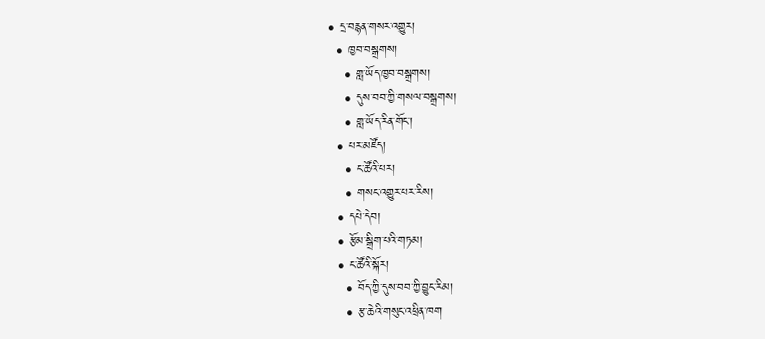• དྲ་བརྙན་གསར་འགྱུར།
  • ཁྱབ་བསྒྲགས།
    • གླ་ཡོད་ཁྱབ་བསྒྲགས།
    • དུས་བབ་ཀྱི་གསལ་བསྒྲགས།
    • གླ་ཡོད་རིན་གོང་།
  • པར་མཛོད།
    • ང་ཚོའི་པར།
    • གསང་འགྱུར་པར་རིས།
  • དཔེ་དེབ།
  • རྩོམ་སྒྲིག་པའི་གཏམ།
  • ང་ཚོའི་སྐོར།
    • བོད་ཀྱི་དུས་བབ་ཀྱི་བྱུང་རིམ།
    • རྩ་ཆེའི་གསུང་འཕྲིན་ཁག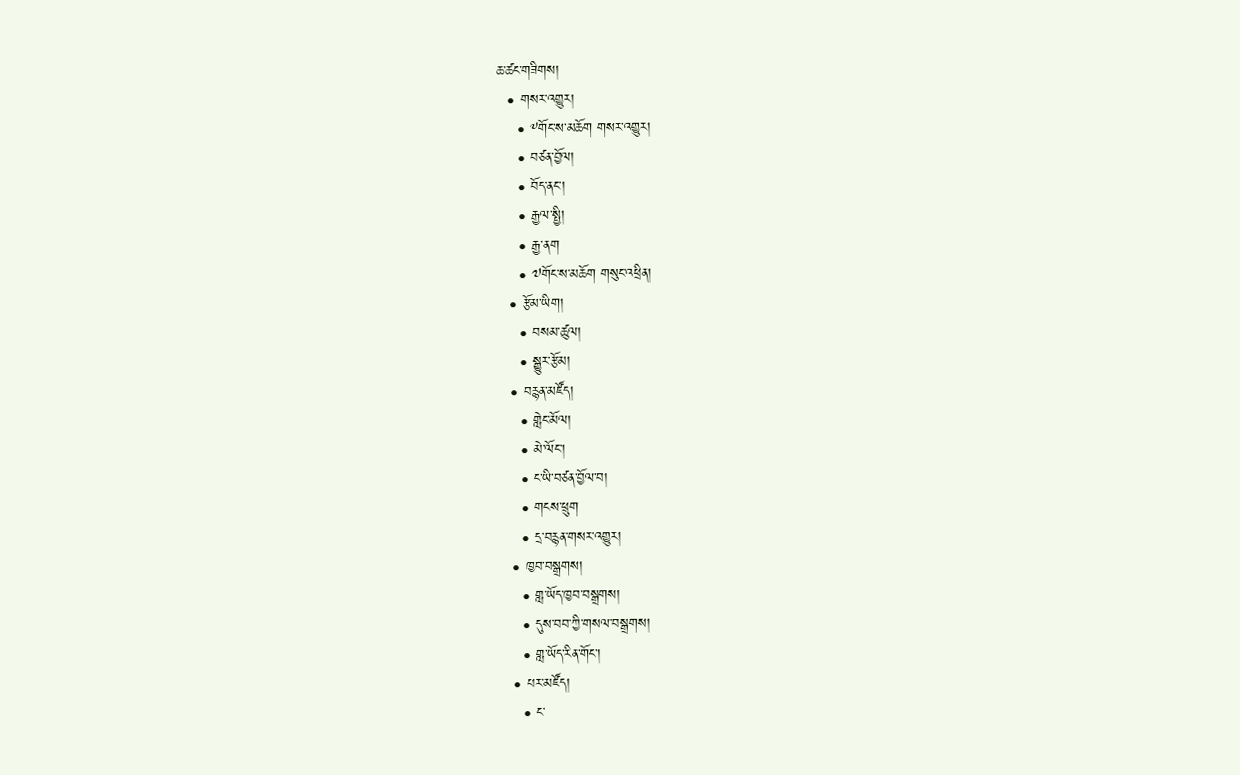ཆ་ཚང་གཟིགས།
  • གསར་འགྱུར།
    • ༸གོང་ས་མཆོག གསར་འགྱུར།
    • བཙན་བྱོལ།
    • བོད་ནང་།
    • རྒྱལ་སྤྱི།
    • རྒྱ་ནག
    • ༧གོང་ས་མཆོག གསུང་འཕྲིན།
  • རྩོམ་ཡིག།
    • བསམ་ཚུལ།
    • སྒྱུར་རྩོམ།
  • བརྙན་མཛོད།
    • གླེང་མོལ།
    • མེ་ལོང་།
    • ང་ཡི་བཙན་བྱོལ་བ།
    • གངས་ཕྲུག
    • དྲ་བརྙན་གསར་འགྱུར།
  • ཁྱབ་བསྒྲགས།
    • གླ་ཡོད་ཁྱབ་བསྒྲགས།
    • དུས་བབ་ཀྱི་གསལ་བསྒྲགས།
    • གླ་ཡོད་རིན་གོང་།
  • པར་མཛོད།
    • ང་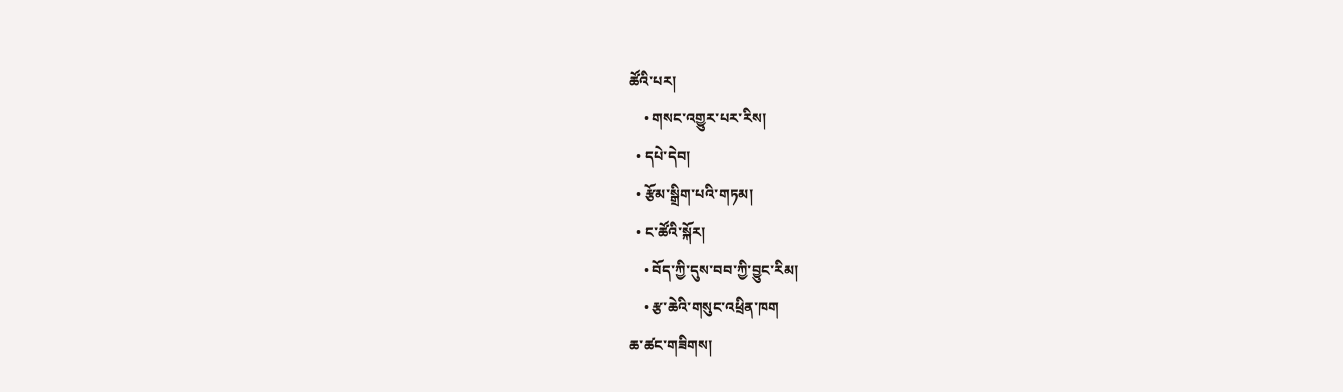ཚོའི་པར།
    • གསང་འགྱུར་པར་རིས།
  • དཔེ་དེབ།
  • རྩོམ་སྒྲིག་པའི་གཏམ།
  • ང་ཚོའི་སྐོར།
    • བོད་ཀྱི་དུས་བབ་ཀྱི་བྱུང་རིམ།
    • རྩ་ཆེའི་གསུང་འཕྲིན་ཁག
ཆ་ཚང་གཟིགས།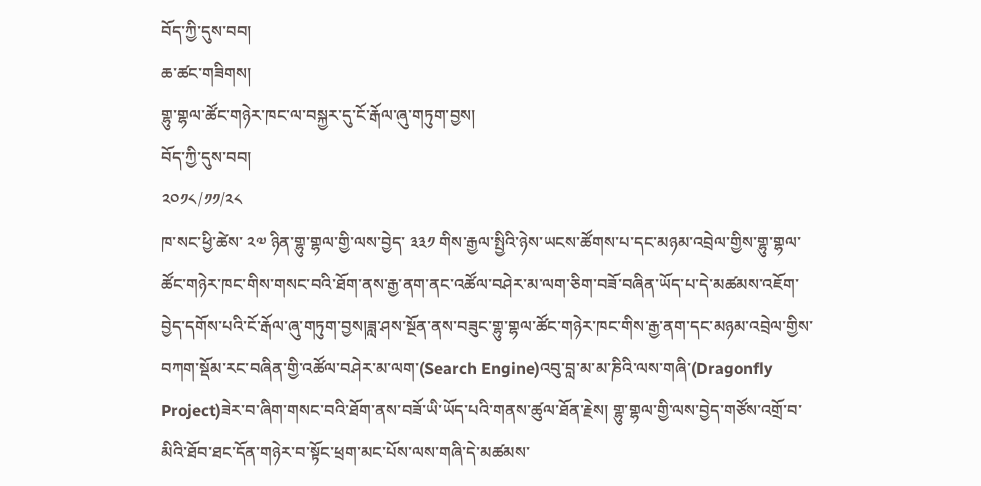བོད་ཀྱི་དུས་བབ།
ཆ་ཚང་གཟིགས།
གྷུ་གྷལ་ཚོང་གཉེར་ཁང་ལ་བསྐྱར་དུ་ངོ་རྒོལ་ཞུ་གཏུག་བྱས།
བོད་ཀྱི་དུས་བབ།
༢༠༡༨/༡༡/༢༨
ཁ་སང་ཕྱི་ཚེས་ ༢༧ ཉིན་གྷུ་གྷལ་གྱི་ལས་བྱེད་ ༣༣༡ གིས་རྒྱལ་སྤྱིའི་ཉེས་ཡངས་ཚོགས་པ་དང་མཉམ་འབྲེལ་གྱིས་གྷུ་གྷལ་ཚོང་གཉེར་ཁང་གིས་གསང་བའི་ཐོག་ནས་རྒྱ་ནག་ནང་འཚོལ་བཤེར་མ་ལག་ཅིག་བཟོ་བཞིན་ཡོད་པ་དེ་མཚམས་འཇོག་བྱེད་དགོས་པའི་ངོ་རྒོལ་ཞུ་གཏུག་བྱས།ཟླ་ཤས་སྔོན་ནས་བཟུང་གྷུ་གྷལ་ཚོང་གཉེར་ཁང་གིས་རྒྱ་ནག་དང་མཉམ་འབྲེལ་གྱིས་བཀག་སྡོམ་རང་བཞིན་གྱི་འཚོལ་བཤེར་མ་ལག་(Search Engine)འབུ་བླ་མ་མ་ཎིའི་ལས་གཞི་(Dragonfly Project)ཟེར་བ་ཞིག་གསང་བའི་ཐོག་ནས་བཟོ་ཡི་ཡོད་པའི་གནས་ཚུལ་ཐོན་རྗེས། གྷུ་གྷལ་གྱི་ལས་བྱེད་གཙོས་འགྲོ་བ་མིའི་ཐོབ་ཐང་དོན་གཉེར་བ་སྟོང་ཕྲག་མང་པོས་ལས་གཞི་དེ་མཚམས་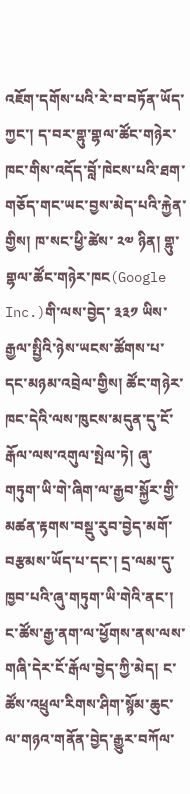འཇོག་དགོས་པའི་རེ་བ་བཏོན་ཡོད་ཀྱང་། ད་བར་གྷུ་གྷལ་ཚོང་གཉེར་ཁང་གིས་འདོད་བློ་ཁེངས་པའི་ཐག་གཅོད་གང་ཡང་བྱས་མེད་པའི་རྐྱེན་གྱིས། ཁ་སང་ཕྱི་ཚེས་ ༢༧ ཉིན། གྷུ་གྷལ་ཚོང་གཉེར་ཁང(Google Inc.)གི་ལས་བྱེད་ ༣༣༡ ཡིས་རྒྱལ་སྤྱིའི་ཉེས་ཡངས་ཚོགས་པ་དང་མཉམ་འབྲེལ་གྱིས། ཚོང་གཉེར་ཁང་དེའི་ལས་ཁུངས་མདུན་དུ་ངོ་རྒོལ་ལས་འགུལ་སྤེལ་ཏེ། ཞུ་གཏུག་ཡི་གེ་ཞིག་ལ་རྒྱབ་སྐྱོར་གྱི་མཚན་རྟགས་བསྡུ་རུབ་བྱེད་མགོ་བརྩམས་ཡོད་པ་དང་། དྲ་ལམ་དུ་ཁྱབ་པའི་ཞུ་གཏུག་ཡི་གེའི་ནང་། ང་ཚོས་རྒྱ་ནག་ལ་ཕྱོགས་ནས་ལས་གཞི་དེར་ངོ་རྒོལ་བྱེད་ཀྱི་མེད། ང་ཚོས་འཕྲུལ་རིགས་ཤིག་སྙོམ་ཆུང་ལ་གཉའ་གནོན་བྱེད་རྒྱུར་བཀོལ་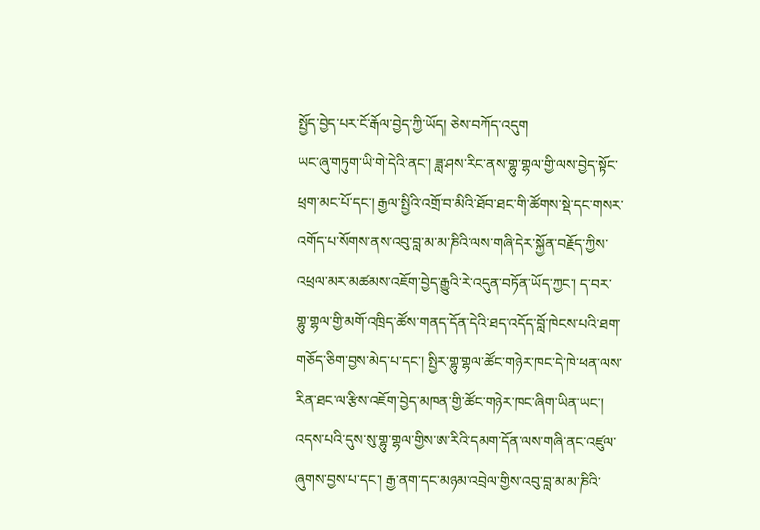སྤྱོད་བྱེད་པར་ངོ་རྒོལ་བྱེད་ཀྱི་ཡོད། ཅེས་བཀོད་འདུག
ཡང་ཞུ་གཏུག་ཡི་གེ་དེའི་ནང་། ཟླ་ཤས་རིང་ནས་གྷུ་གྷལ་གྱི་ལས་བྱེད་སྟོང་ཕྲག་མང་པོ་དང་། རྒྱལ་སྤྱིའི་འགྲོ་བ་མིའི་ཐོབ་ཐང་གི་ཚོགས་སྡེ་དང་གསར་འགོད་པ་སོགས་ནས་འབུ་བླ་མ་མ་ཎིའི་ལས་གཞི་དེར་སྐྱོན་བརྗོད་ཀྱིས་འཕྲལ་མར་མཚམས་འཇོག་བྱེད་རྒྱུའི་རེ་འདུན་བཏོན་ཡོད་ཀྱང་། ད་བར་གྷུ་གྷལ་གྱི་མགོ་འཁྲིད་ཚོས་གནད་དོན་དེའི་ཐད་འདོད་བློ་ཁེངས་པའི་ཐག་གཅོད་ཅིག་བྱས་མེད་པ་དང་། སྤྱིར་གྷུ་གྷལ་ཚོང་གཉེར་ཁང་དེ་ཁེ་ཕན་ལས་རིན་ཐང་ལ་རྩིས་འཇོག་བྱེད་མཁན་གྱི་ཚོང་གཉེར་ཁང་ཞིག་ཡིན་ཡང་། འདས་པའི་དུས་སུ་གྷུ་གྷལ་གྱིས་ཨ་རིའི་དམག་དོན་ལས་གཞི་ནང་འཛུལ་ཞུགས་བྱས་པ་དང་། རྒྱ་ནག་དང་མཉམ་འབྲེལ་གྱིས་འབུ་བླ་མ་མ་ཎིའི་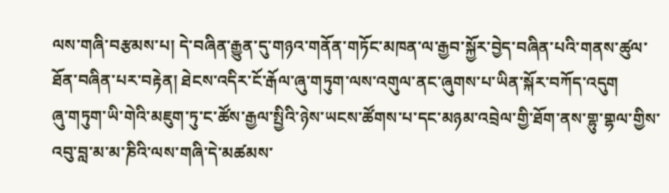ལས་གཞི་བརྩམས་པ། དེ་བཞིན་རྒྱུན་དུ་གཉའ་གནོན་གཏོང་མཁན་ལ་རྒྱབ་སྐྱོར་བྱེད་བཞིན་པའི་གནས་ཚུལ་ཐོན་བཞིན་པར་བརྟེན། ཐེངས་འདིར་ངོ་རྒོལ་ཞུ་གཏུག་ལས་འགུལ་ནང་ཞུགས་པ་ཡིན་སྐོར་བཀོད་འདུག
ཞུ་གཏུག་ཡི་གེའི་མཇུག་ཏུ་ང་ཚོས་རྒྱལ་སྤྱིའི་ཉེས་ཡངས་ཚོགས་པ་དང་མཉམ་འབྲེལ་གྱི་ཐོག་ནས་གྷུ་གྷལ་གྱིས་འབུ་བླ་མ་མ་ཎིའི་ལས་གཞི་དེ་མཚམས་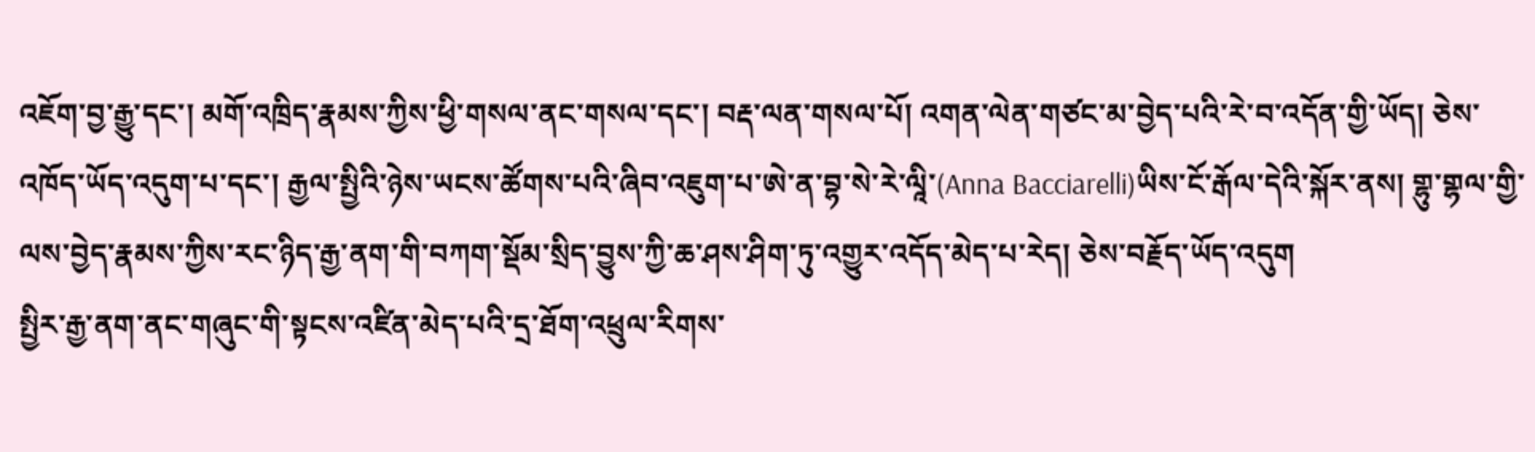འཇོག་བྱ་རྒྱུ་དང་། མགོ་འཁྲིད་རྣམས་ཀྱིས་ཕྱི་གསལ་ནང་གསལ་དང་། བརྡ་ལན་གསལ་པོ། འགན་ལེན་གཙང་མ་བྱེད་པའི་རེ་བ་འདོན་གྱི་ཡོད། ཅེས་འཁོད་ཡོད་འདུག་པ་དང་། རྒྱལ་སྤྱིའི་ཉེས་ཡངས་ཚོགས་པའི་ཞིབ་འཇུག་པ་ཨེ་ན་བྷ་སེ་རེ་ལཱི་(Anna Bacciarelli)ཡིས་ངོ་རྒོལ་དེའི་སྐོར་ནས། གྷུ་གྷལ་གྱི་ལས་བྱེད་རྣམས་ཀྱིས་རང་ཉིད་རྒྱ་ནག་གི་བཀག་སྡོམ་སྲིད་བྱུས་ཀྱི་ཆ་ཤས་ཤིག་ཏུ་འགྱུར་འདོད་མེད་པ་རེད། ཅེས་བརྗོད་ཡོད་འདུག
སྤྱིར་རྒྱ་ནག་ནང་གཞུང་གི་སྟངས་འཛིན་མེད་པའི་དྲ་ཐོག་འཕྲུལ་རིགས་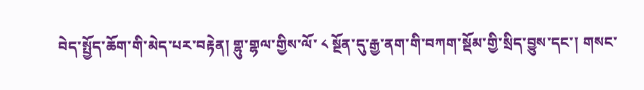བེད་སྤྱོད་ཆོག་གི་མེད་པར་བརྟེན། གྷུ་གྷལ་གྱིས་ལོ་ ༨ སྔོན་དུ་རྒྱ་ནག་གི་བཀག་སྡོམ་གྱི་སྲིད་བྱུས་དང་། གསང་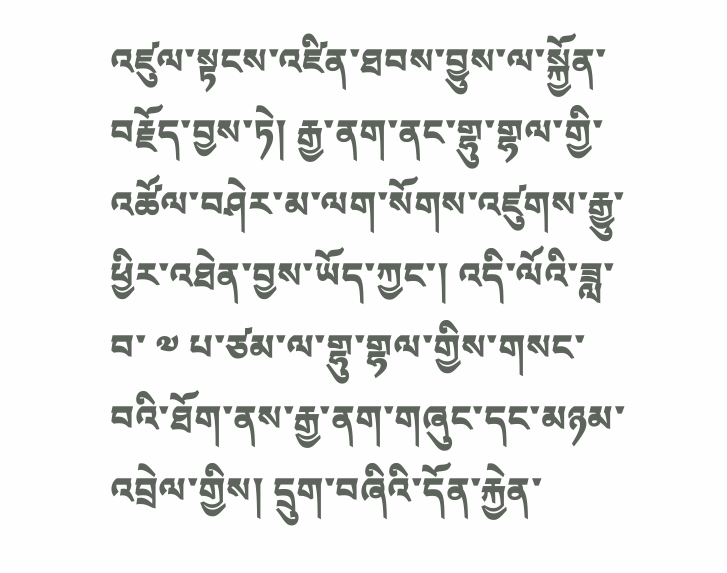འཛུལ་སྟངས་འཛིན་ཐབས་བྱུས་ལ་སྐྱོན་བརྗོད་བྱས་ཏེ། རྒྱ་ནག་ནང་གྷུ་གྷལ་གྱི་འཚོལ་བཤེར་མ་ལག་སོགས་འཛུགས་རྒྱུ་ཕྱིར་འཐེན་བྱས་ཡོད་ཀྱང་། འདི་ལོའི་ཟླ་བ་ ༧ པ་ཙམ་ལ་གྷུ་གྷལ་གྱིས་གསང་བའི་ཐོག་ནས་རྒྱ་ནག་གཞུང་དང་མཉམ་འབྲེལ་གྱིས། དྲུག་བཞིའི་དོན་རྐྱེན་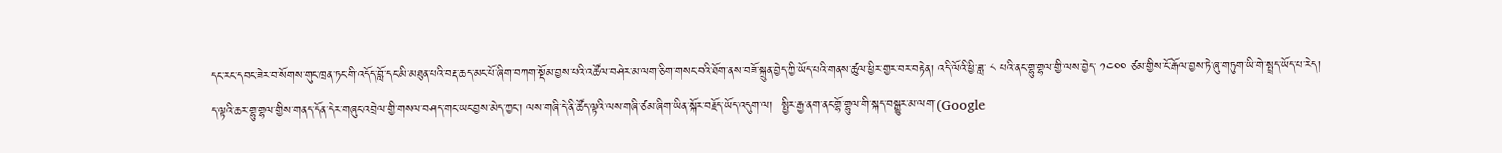དང་རང་དབང་ཟེར་བ་སོགས་གུང་ཁྲན་ཏང་གི་འདོད་བློ་དང་མི་མཐུན་པའི་བརྡ་ཆད་མང་པོ་ཞིག་བཀག་སྡོམ་བྱས་པའི་འཚོལ་བཤེར་མ་ལག་ཅིག་གསང་བའི་ཐོག་ནས་བཟོ་སྐྲུན་བྱེད་ཀྱི་ཡོད་པའི་གནས་ཚུལ་ཕྱིར་གྱར་བར་བརྟེན། འདི་ལོའི་ཕྱི་ཟླ་ ༨ པའི་ནང་གྷུ་གྷལ་གྱི་ལས་བྱེད་ ༡༤༠༠ ཙམ་གྱིས་ངོ་རྒོལ་བྱས་ཏེ་ཞུ་གཏུག་ཡི་གེ་སྤྲད་ཡོད་པ་རེད།
ད་ལྟའི་ཆར་གྷུ་གྷལ་གྱིས་གནད་དོན་དེར་གཞུང་འབྲེལ་གྱི་གསལ་བཤད་གང་ཡང་བྱས་མེད་ཀྱང་། ལས་གཞི་དེ་ནི་ཚོད་ལྟའི་ལས་གཞི་ཙམ་ཞིག་ཡིན་སྐོར་བརྗོད་ཡོད་འདུག་ལ།  སྤྱིར་རྒྱ་ནག་ནང་གྷོ་གྷུལ་གི་སྐད་བསྒྱུར་མ་ལག་(Google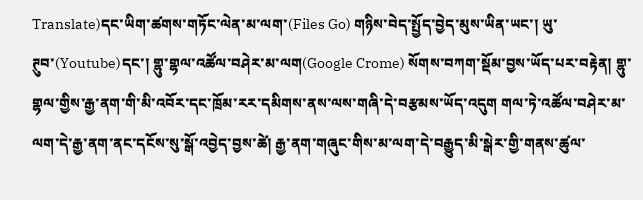Translate)དང་ཡིག་ཚགས་གཏོང་ལེན་མ་ལག་(Files Go) གཉིས་བེད་སྤྱོད་བྱེད་མུས་ཡིན་ཡང་། ཡུ་ཊུབ་(Youtube)དང་། གྷུ་གྷལ་འཚོལ་བཤེར་མ་ལག(Google Crome) སོགས་བཀག་སྡོམ་བྱས་ཡོད་པར་བརྟེན། གྷུ་གྷལ་གྱིས་རྒྱ་ནག་གི་མི་འབོར་དང་ཁྲོམ་རར་དམིགས་ནས་ལས་གཞི་དེ་བརྩམས་ཡོད་འདུག གལ་ཏེ་འཚོལ་བཤེར་མ་ལག་དེ་རྒྱ་ནག་ནང་དངོས་སུ་སྒོ་འབྱེད་བྱས་ཚེ། རྒྱ་ནག་གཞུང་གིས་མ་ལག་དེ་བརྒྱུད་མི་སྒེར་གྱི་གནས་ཚུལ་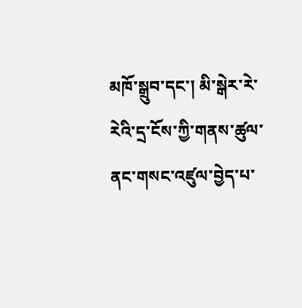མཁོ་སྒྲུབ་དང་། མི་སྒེར་རེ་རེའི་དྲ་ངོས་ཀྱི་གནས་ཚུལ་ནང་གསང་འཛུལ་བྱེད་པ་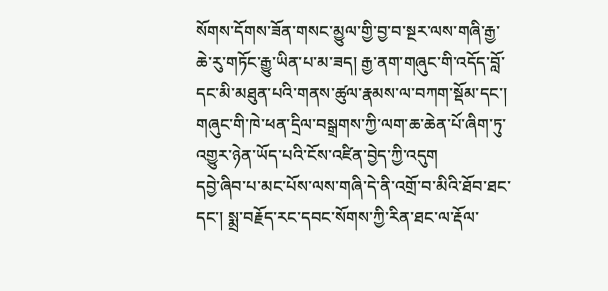སོགས་དོགས་ཟོན་གསང་མྱུལ་གྱི་བྱ་བ་སྔར་ལས་གཞི་རྒྱ་ཆེ་རུ་གཏོང་རྒྱུ་ཡིན་པ་མ་ཟད། རྒྱ་ནག་གཞུང་གི་འདོད་བློ་དང་མི་མཐུན་པའི་གནས་ཚུལ་རྣམས་ལ་བཀག་སྡོམ་དང་། གཞུང་གི་ཁེ་ཕན་དྲིལ་བསྒྲགས་ཀྱི་ལག་ཆ་ཆེན་པོ་ཞིག་ཏུ་འགྱུར་ཉེན་ཡོད་པའི་ངོས་འཛིན་བྱེད་ཀྱི་འདུག
དབྱེ་ཞིབ་པ་མང་པོས་ལས་གཞི་དེ་ནི་འགྲོ་བ་མིའི་ཐོབ་ཐང་དང་། སྨྲ་བརྗོད་རང་དབང་སོགས་ཀྱི་རིན་ཐང་ལ་རྡོལ་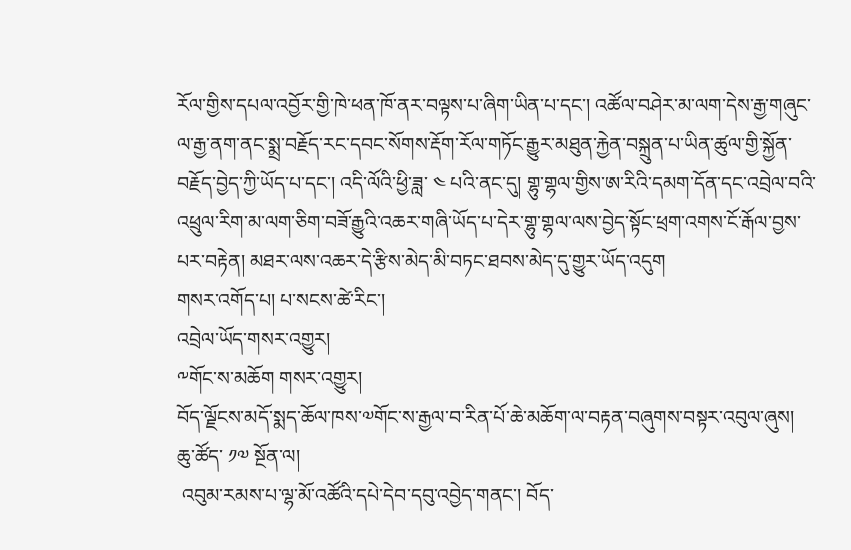རོལ་གྱིས་དཔལ་འབྱོར་གྱི་ཁེ་ཕན་ཁོ་ནར་བལྟས་པ་ཞིག་ཡིན་པ་དང་། འཚོལ་བཤེར་མ་ལག་དེས་རྒྱ་གཞུང་ལ་རྒྱ་ནག་ནང་སྨྲ་བརྗོད་རང་དབང་སོགས་རྡོག་རོལ་གཏོང་རྒྱུར་མཐུན་རྐྱེན་བསྐྲུན་པ་ཡིན་ཚུལ་གྱི་སྐྱོན་བརྗོད་བྱེད་ཀྱི་ཡོད་པ་དང་། འདི་ལོའི་ཕྱི་ཟླ་ ༤ པའི་ནང་དུ། གྷུ་གྷལ་གྱིས་ཨ་རིའི་དམག་དོན་དང་འབྲེལ་བའི་འཕྲུལ་རིག་མ་ལག་ཅིག་བཟོ་རྒྱུའི་འཆར་གཞི་ཡོད་པ་དེར་གྷུ་གྷལ་ལས་བྱེད་སྟོང་ཕྲག་འགས་ངོ་རྒོལ་བྱས་པར་བརྟེན། མཐར་ལས་འཆར་དེ་རྩིས་མེད་མི་བཏང་ཐབས་མེད་དུ་གྱུར་ཡོད་འདུག
གསར་འགོད་པ། པ་སངས་ཚེ་རིང་།
འབྲེལ་ཡོད་གསར་འགྱུར།
༸གོང་ས་མཆོག གསར་འགྱུར།
བོད་ལྗོངས་མདོ་སྨད་ཆོལ་ཁས་༧གོང་ས་རྒྱལ་བ་རིན་པོ་ཆེ་མཆོག་ལ་བརྟན་བཞུགས་བསྟར་འབུལ་ཞུས།
ཆུ་ཚོད་ ༡༧ སྔོན་ལ།
 འབུམ་རམས་པ་ལྷ་མོ་འཚོའི་དཔེ་དེབ་དབུ་འབྱེད་གནང་། བོད་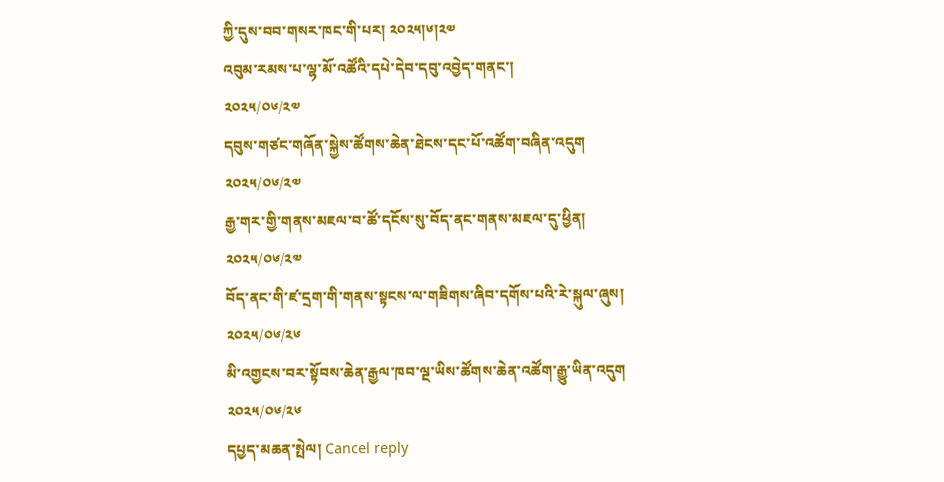ཀྱི་དུས་བབ་གསར་ཁང་གི་པར། ༢༠༢༥།༦།༢༧
འབུམ་རམས་པ་ལྷ་མོ་འཚོའི་དཔེ་དེབ་དབུ་འབྱེད་གནང་།
༢༠༢༥/༠༦/༢༧
དབུས་གཙང་གཞོན་སྐྱེས་ཚོགས་ཆེན་ཐེངས་དང་པོ་འཚོག་བཞིན་འདུག
༢༠༢༥/༠༦/༢༧
རྒྱ་གར་གྱི་གནས་མཇལ་བ་ཚོ་དངོས་སུ་བོད་ནང་གནས་མཇལ་དུ་ཕྱིན།
༢༠༢༥/༠༦/༢༧
བོད་ནང་གི་ཛ་དྲག་གི་གནས་སྟངས་ལ་གཟིགས་ཞིབ་དགོས་པའི་རེ་སྐུལ་ཞུས།
༢༠༢༥/༠༦/༢༦
མི་འགྱངས་བར་སྟོབས་ཆེན་རྒྱལ་ཁབ་ལྔ་ཡིས་ཚོགས་ཆེན་འཚོག་རྒྱུ་ཡིན་འདུག
༢༠༢༥/༠༦/༢༦
དཔྱད་མཆན་སྤེལ། Cancel reply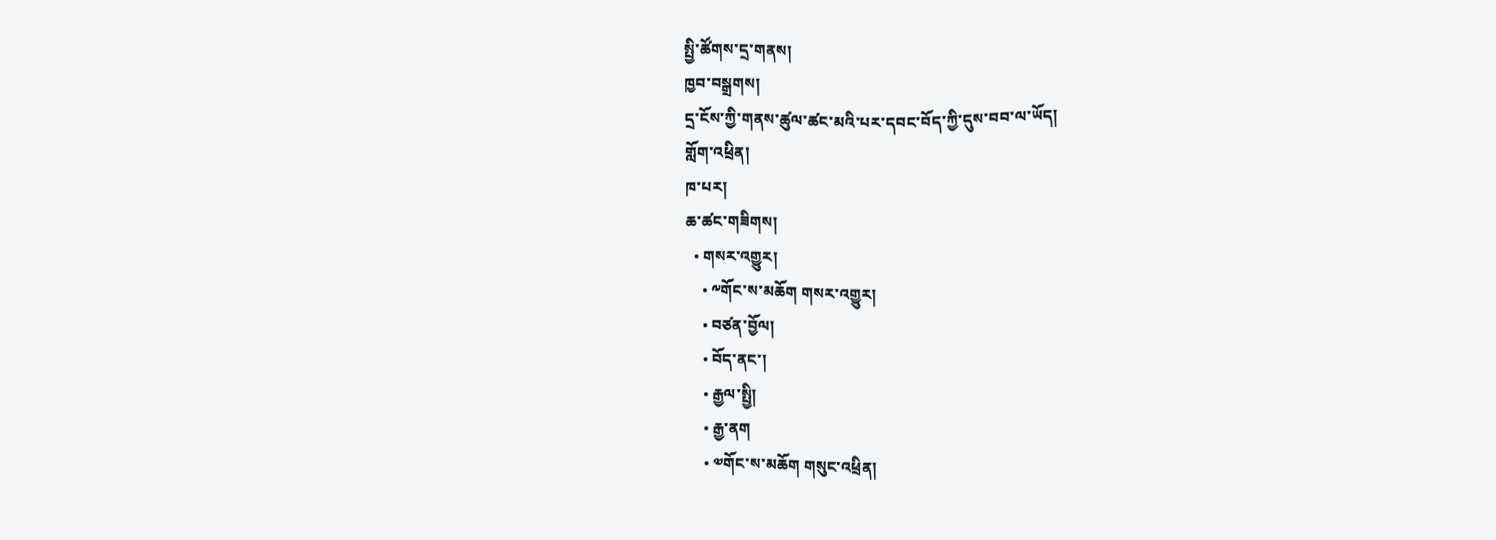སྤྱི་ཚོགས་དྲ་གནས།
ཁྱབ་བསྒྲགས།
དྲ་ངོས་ཀྱི་གནས་ཚུལ་ཚང་མའི་པར་དབང་བོད་ཀྱི་དུས་བབ་ལ་ཡོད།
གློག་འཕྲིན།
ཁ་པར།
ཆ་ཚང་གཟིགས།
  • གསར་འགྱུར།
    • ༸གོང་ས་མཆོག གསར་འགྱུར།
    • བཙན་བྱོལ།
    • བོད་ནང་།
    • རྒྱལ་སྤྱི།
    • རྒྱ་ནག
    • ༧གོང་ས་མཆོག གསུང་འཕྲིན།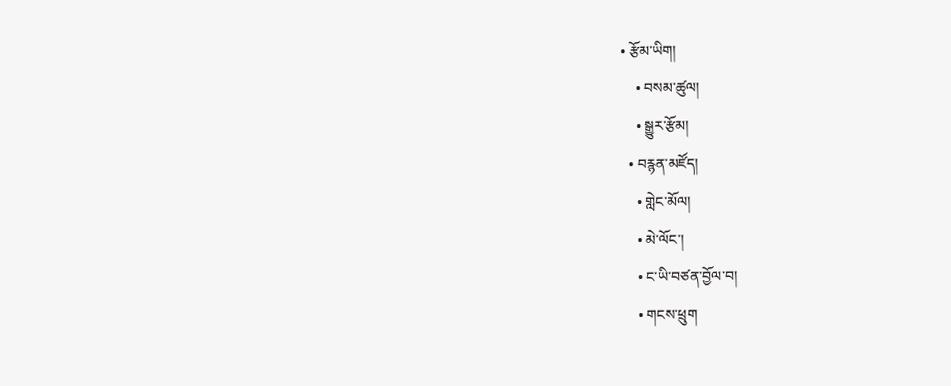• རྩོམ་ཡིག།
    • བསམ་ཚུལ།
    • སྒྱུར་རྩོམ།
  • བརྙན་མཛོད།
    • གླེང་མོལ།
    • མེ་ལོང་།
    • ང་ཡི་བཙན་བྱོལ་བ།
    • གངས་ཕྲུག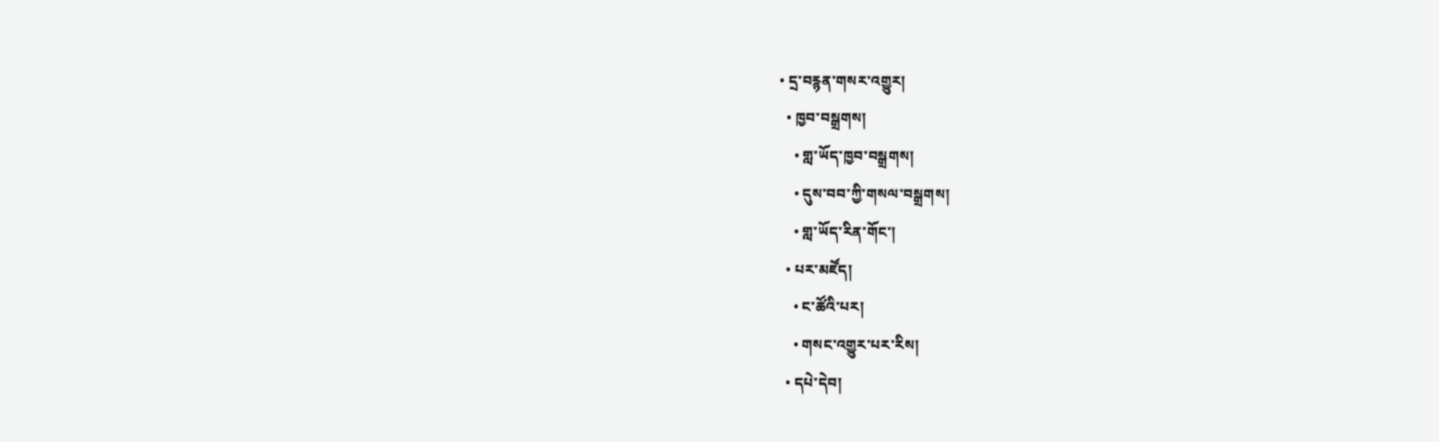• དྲ་བརྙན་གསར་འགྱུར།
  • ཁྱབ་བསྒྲགས།
    • གླ་ཡོད་ཁྱབ་བསྒྲགས།
    • དུས་བབ་ཀྱི་གསལ་བསྒྲགས།
    • གླ་ཡོད་རིན་གོང་།
  • པར་མཛོད།
    • ང་ཚོའི་པར།
    • གསང་འགྱུར་པར་རིས།
  • དཔེ་དེབ།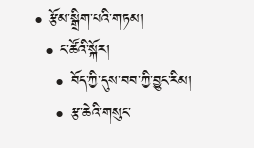• རྩོམ་སྒྲིག་པའི་གཏམ།
  • ང་ཚོའི་སྐོར།
    • བོད་ཀྱི་དུས་བབ་ཀྱི་བྱུང་རིམ།
    • རྩ་ཆེའི་གསུང་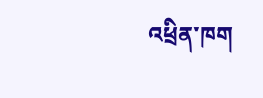འཕྲིན་ཁག